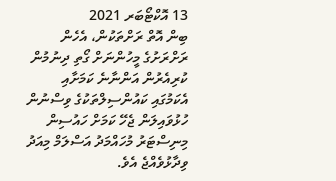13 އޮކްޓޯބަރ 2021
ބިން އޮތް ރަށްތަކުން، އެހެން ރަށްރަށުގެ މީހުންނަށް ގޯތި ދިނުމުން ކުރިއެރުން އަންނާނެ ކަމަށާއި އެކަމުގައި ކައުންސިލްތަކުގެ ވިސްނުން ހުޅުވައިލަން ޖެހޭ ކަމަށް ހައުސިން މިނިސްޓަރު މުހައްމަދު އަސްލަމް މިއަދު ވިދާޅުވެއްޖެ އެވެ.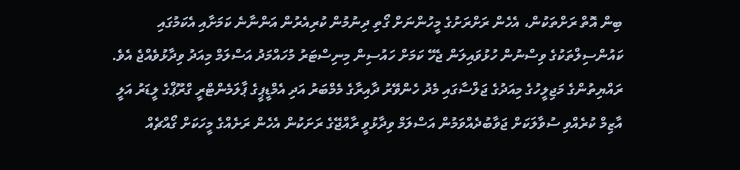ބިން އޮތް ރަށްތަކުން، އެހެން ރަށްރަށުގެ މީހުންނަށް ގޯތި ދިނުމުން ކުރިއެރުން އަންނާނެ ކަމަށާއި އެކަމުގައި ކައުންސިލްތަކުގެ ވިސްނުން ހުޅުވައިލަން ޖެހޭ ކަމަށް ހައުސިން މިނިސްޓަރު މުހައްމަދު އަސްލަމް މިއަދު ވިދާޅުވެއްޖެ އެވެ.
ރައްޔިތުންގެ މަޖިލީހުގެ މިއަދުގެ ޖަލްސާގައި މެދު ހެންވޭރު ދާއިރާގެ މެމްބަރު އަދި އެމްޑީޕީގެ ޕާލަމެންޓްރީ ގްރޫޕްގެ ލީޑަރު އަލީ އާޒިމް ކުރެއްވި ސުވާލަކަށް ޖަވާބުދެއްވަމުން އަސްލަމް ވިދާޅުވީ ރާއްޖޭގެ ރަށަކުން އެހެން ރަށެއްގެ މީހަކަށް ގޯއްޗެއް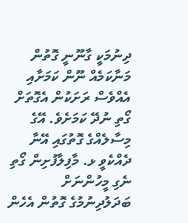ދިނުމަކީ ގާނޫނީ ގޮތުން މަނާކަމެއް ނޫން ކަމަށާއި އެއްވެސް ރަށަކުން އެގޮތަށް ގޯތި ނުދޭ ކަމަށެވެ. އޭގެ މިސާލެއްގެ ގޮތުގައި އޭނާ ދެއްކެވީ ޅ. މާފިލާފުށިން ގޯތި ނެގި މީހުންނަށް ބަދަލުދިނުމުގެ ގޮތުން އެހެން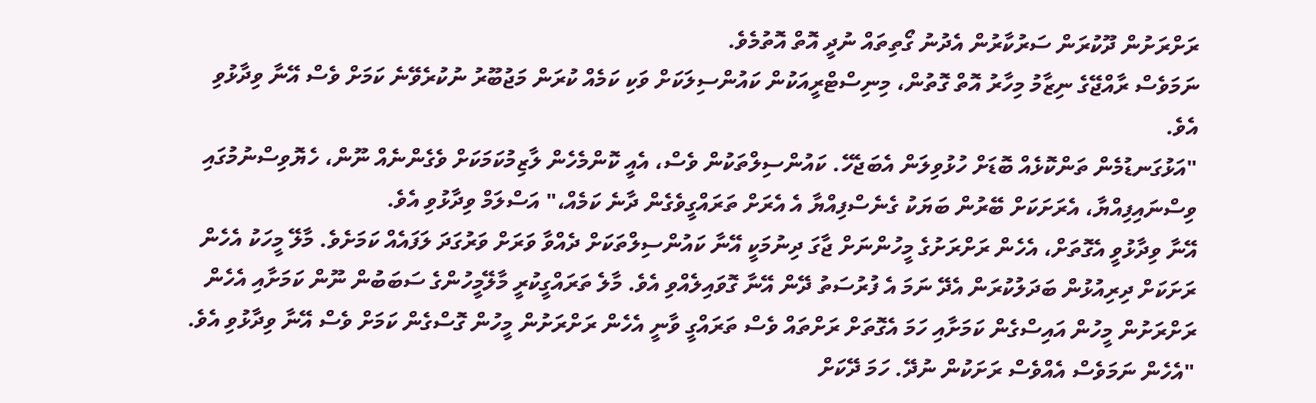ރަށްރަށުން ދޫކުރަން ސަރުކާރުން އެދުނު ގޯތިތައް ނުދީ އޮތް އޮތުމެވެ.
ނަމަވެސް ރާއްޖޭގެ ނިޒާމު މިހާރު އޮތް ގޮތުން، މިނިސްޓްރީއަކުން ކައުންސިލަކަށް ވަކި ކަމެއް ކުރަން މަޖުބޫރު ނުކުރެވޭނެ ކަމަށް ވެސް އޭނާ ވިދާޅުވި އެވެ.
"އަޅުގަނޑުމެން ތަންކޮޅެއް ބޮޑަށް ހުޅުވިލަން އެބަޖެހޭ. ކައުންސިލްތަކުން ވެސް، އެއީ ކޮންމެހެން ލާޒިމުކަމަކަށް ވެގެންނެއް ނޫން، ހެޔޮވިސްނުމުގައި ވިސްނައިފިއްޔާ، އެރަށަކަށް ބޭރުން ބަޔަކު ގެނެސްފިއްޔާ އެ އެރަށް ތަރައްގީވެގެން ދާނެ ކަމެއް،" އަސްލަމް ވިދާޅުވި އެވެ.
އޭނާ ވިދާޅުވީ އެގޮތަށް، އެހެން ރަށްރަށުގެ މީހުންނަށް ޖާގަ ދިނުމަކީ އޭނާ ކައުންސިލްތަކަށް ދެއްވާ ވަރަށް ވަރުގަދަ ލަފައެއް ކަމަށެވެ. މާލޭ މީހަކު އެހެން ރަށަކަށް ދިރިއުޅުން ބަދަލުކުރަން އެދޭ ނަމަ އެ ފުރުސަތު ދޭން އޭނާ ގޮވައިލެއްވި އެވެ. މާލެ ތަރައްގީކުރީ މާލޭމީހުންގެ ސަބަބުން ނޫން ކަމަށާއި އެހެން ރަށްރަށުން މީހުން އައިސްގެން ކަމަށާއި ހަމަ އެގޮތަށް ރަށްތައް ވެސް ތަރައްގީ ވާނީ އެހެން ރަށްރަށުން މީހުން ގޮސްގެން ކަމަށް ވެސް އޭނާ ވިދާޅުވި އެވެ.
"އެހެން ނަމަވެސް އެއްވެސް ރަށަކުން ނުދޭ. ހަމަ ދޭކަށް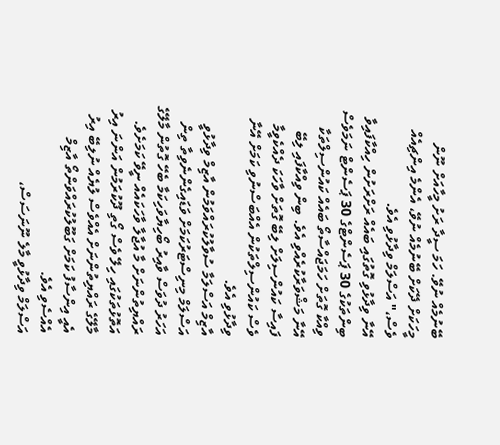ބޭނުމެއް ނުވޭ. ހަމަ ސީދާ ރަށު މީހާއަށް ނޫން މީހަކަށް ދޭކަށް ބޭނުމެއް ނުވޭ، އެންމެ އިންޗިއެއް ވެސް،" އަސްލަމް ވިދާޅުވި އެވެ.
އޭނާ ވިދާޅުވި ގޮތުގައި ބައެއް ރަށްރަށުން ހިއްކާފައިވާ ބިންތަކުގެ 30 ޕަސެންޓްގެ 30 ޕަސެންޓް ނަމަވެސް ވިއްކާ ގޮތަށް ހަމަޖައްސާތޯ ބައެއް ކައުންސިލްތަކާ އޭނާ މަޝްވަރާކުރެއްވި އެވެ. ބިން ވިއްކާފައި ލިބޭ ފައިސާ ކައުންސިލަށް ލިބޭ ގޮތަށް ވާހަކަ ދެއްކެވީމާ ވެސް ކައުންސިލްތަކުން އެއްބަސްނުވި ކަމަށް އޭނާ ވިދާޅުވި އެވެ.
އާޒިމް އަސްލަމާ ސުވާލުކުރައްވަމުން އާޒިމް ވިދާޅުވީ އަސްލަމް މިނިސްޓަރުކަމަށް ވަޑައިގެންނެވިތާ ތިން އަހަރު ދުވަސް ވާއިރު ބޯހިޔާވަހިކަމާ ބެހޭ ގޮތުން މާލޭގެ ރައްޔިތުންނަށް މާ އުޖާލާ ވާހަކައެއް ނީވޭ ކަމަށެވެ. އަތޮޅުތަކުގައި ހިލޭ ވެސް ގޯތި ދޫކުރަމުން އަންނަ އިރު މާލޭގެ ރައްޔިތުންނަށް އެއްވެސް ލުޔެއް ނުލިބޭ އިރު އެއީ އިންސާފު ކަމަށް ގަބޫލުކުރައްވަންތޯ އާޒިމް އެއްސެވި އެވެ.
އަސްލަމް ވިދާޅުވީ މާލެ ނޫނަސަސް،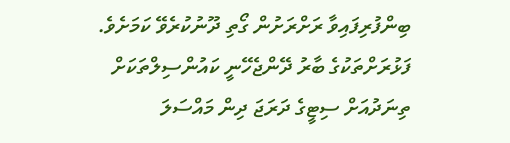ބިންފުރިފައިވާ ރަށްރަށުން ގޯތި ދޫނުކުރެވޭ ކަމަށެވެ.
ފަޅުރަށްތަކުގެ ބާރު ދޭންޖެހޭނީ ކައުންސިލްތަކަށް
ތިނަދުއަށް ސިޓީގެ ދަރަޖަ ދިން މައްސަލަ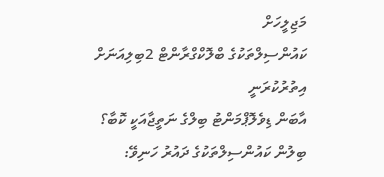މަޖިލީހަށް
ކައުންސިލްތަކުގެ ބްލޮކްގްރާންޓް 2ބިލިއަނަށް އިތުރުކުރަނީ
އާބަން ޑިވެލޮޕްމަންޓު ބިލްގެ ނަތީޖާއަކީ ކޮބާ؟
ބިލުން ކައުންސިލްތަކުގެ ދައުރު ހަނިވޭ: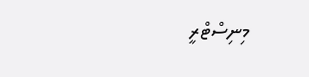މިނިސްޓްރީ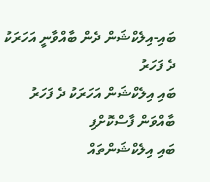ބައި-އިލެކްޝަން ދެން ބާއްވާނީ އަހަރަކު ދެ ފަހަރު
ބައި އިލެކްޝަން އަހަރަކު ދެ ފަހަރު ބާއްވަން ފާސްކޮށްފި
ބައި އިލެކްޝަންތައް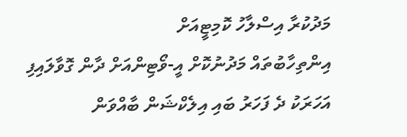މަދުކުރާ އިސްލާހު ކޮމިޓީއަށް
އިންތިހާބުތައް މަދުނުކޮށް އީ-ވޯޓިންއަށް ދާން ގޮވާލައިފި
އަހަރަކު ދެ ފަހަރު ބައި އިލެކްޝަން ބާއްވަން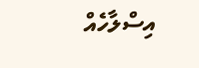އިސްލާހެއް